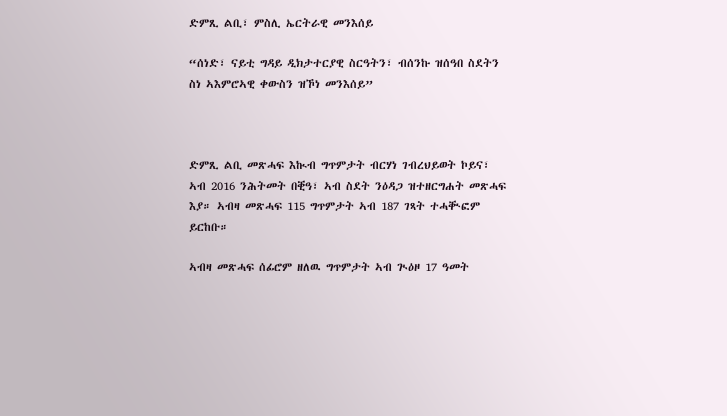ድምጺ ልቢ፣ ምስሊ ኤርትራዊ መንእሰይ

“ሰነድ፣ ናይቲ ግዳይ ዲክታተርያዊ ስርዓትን፣ ብሰንኩ ዝሰዓበ ስደትን ስነ ኣእምሮኣዊ ቀውስን ዝኾነ መንእሰይ”



ድምጺ ልቢ መጽሓፍ እኲብ ግጥምታት ብርሃነ ገብረህይወት ኮይና፣ ኣብ 2016 ንሕትመት በቒዓ፣ ኣብ ስደት ንዕዳጋ ዝተዘርግሐት መጽሓፍ እያ። ኣብዛ መጽሓፍ 115 ግጥምታት ኣብ 187 ገጻት ተሓቚፎም ይርከቡ።

ኣብዛ መጽሓፍ ሰፊሮም ዘለዉ ግጥምታት ኣብ ጒዕዞ 17 ዓመት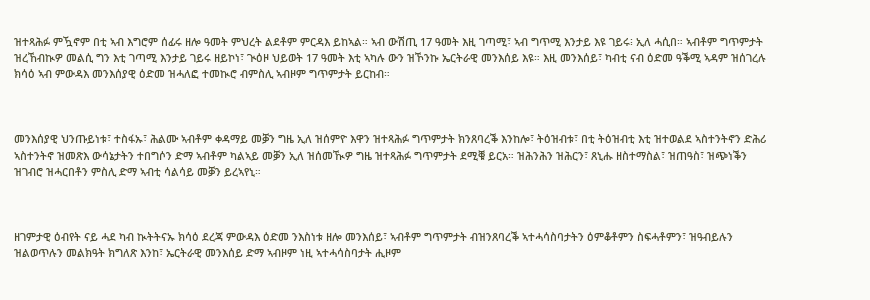ዝተጻሕፉ ምዃኖም በቲ ኣብ እግሮም ሰፊሩ ዘሎ ዓመት ምህረት ልደቶም ምርዳእ ይከኣል። ኣብ ውሽጢ 17 ዓመት እዚ ገጣሚ፣ ኣብ ግጥሚ እንታይ እዩ ገይሩ፧ ኢለ ሓሲበ። ኣብቶም ግጥምታት ዝረኸብኲዎ መልሲ ግን እቲ ገጣሚ እንታይ ገይሩ ዘይኮነ፣ ጒዕዞ ህይወት 17 ዓመት እቲ ኣካሉ ውን ዝኾንኩ ኤርትራዊ መንእሰይ እዩ። እዚ መንእሰይ፣ ካብቲ ናብ ዕድመ ዓቕሚ ኣዳም ዝሰገረሉ ክሳዕ ኣብ ምውዳእ መንእሰያዊ ዕድመ ዝሓለፎ ተመኲሮ ብምስሊ ኣብዞም ግጥምታት ይርከብ።



መንእሰያዊ ህንጡይነቱ፣ ተስፋኡ፣ ሕልሙ ኣብቶም ቀዳማይ መቓን ግዜ ኢለ ዝሰምዮ እዋን ዝተጻሕፉ ግጥምታት ክንጸባረቕ እንከሎ፣ ትዕዝብቱ፣ በቲ ትዕዝብቲ እቲ ዝተወልደ ኣስተንትኖን ድሕሪ ኣስተንትኖ ዝመጽእ ውሳኔታትን ተበግሶን ድማ ኣብቶም ካልኣይ መቓን ኢለ ዝሰመዂዎ ግዜ ዝተጻሕፉ ግጥምታት ደሚቑ ይርአ። ዝሕንሕን ዝሕርን፣ ጸኒሑ ዘስተማስል፣ ዝጠዓስ፣ ዝጭነቕን ዝገብሮ ዝሓርበቶን ምስሊ ድማ ኣብቲ ሳልሳይ መቓን ይረኣየኒ።



ዘገምታዊ ዕብየት ናይ ሓደ ካብ ኲትትናኡ ክሳዕ ደረጃ ምውዳእ ዕድመ ንእስነቱ ዘሎ መንእሰይ፣ ኣብቶም ግጥምታት ብዝንጸባረቕ ኣተሓሳስባታትን ዕምቆቶምን ስፍሓቶምን፣ ዝዓብይሉን ዝልወጥሉን መልክዓት ክግለጽ እንከ፣ ኤርትራዊ መንእሰይ ድማ ኣብዞም ነዚ ኣተሓሳስባታት ሒዞም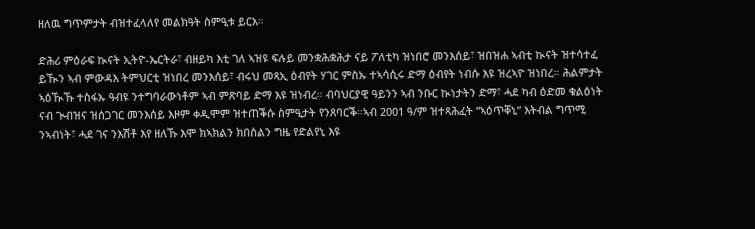ዘለዉ ግጥምታት ብዝተፈላለየ መልክዓት ስምዒቱ ይርአ።

ድሕሪ ምዕራፍ ኲናት ኢትዮ-ኤርትራ፣ ብዘይካ እቲ ገለ ኣዝዩ ፍሉይ መንቋሕቋሕታ ናይ ፖለቲካ ዝነበሮ መንእሰይ፣ ዝበዝሐ ኣብቲ ኲናት ዝተሳተፈ ይዂን ኣብ ምውዳእ ትምህርቲ ዝነበረ መንእሰይ፣ ብሩህ መጻኢ ዕብየት ሃገር ምስኡ ተኣሳሲሩ ድማ ዕብየት ነብሱ እዩ ዝረኣዮ ዝነበረ። ሕልምታት ኣዕዂኹ ተስፋኡ ዓብዩ ንተግባራውነቶም ኣብ ምጽባይ ድማ እዩ ዝነብረ። ብባህርያዊ ዓይንን ኣብ ንቡር ኲነታትን ድማ፣ ሓደ ካብ ዕድመ ቁልዕነት ናብ ጒብዝና ዝሰጋገር መንእሰይ እዞም ቀዲሞም ዝተጠቕሱ ስምዒታት የንጸባርቕ።ኣብ 2001 ዓ/ም ዝተጻሕፈት “ኣዕጥቐኒ” እትብል ግጥሚ ንኣብነት፣ ሓደ ገና ንእሽቶ እየ ዘለኹ እሞ ክኣክልን ክበስልን ግዜ የድልየኒ እዩ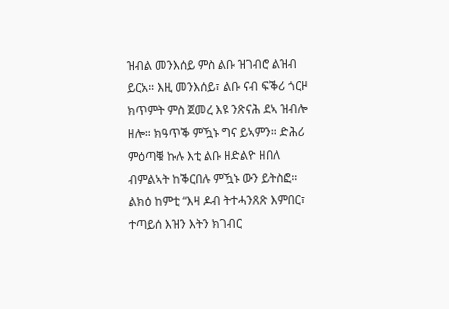ዝብል መንእሰይ ምስ ልቡ ዝገብሮ ልዝብ ይርአ። እዚ መንእሰይ፣ ልቡ ናብ ፍቕሪ ጎርዞ ክጥምት ምስ ጀመረ እዩ ንጽናሕ ደኣ ዝብሎ ዘሎ። ክዓጥቕ ምዃኑ ግና ይኣምን። ድሕሪ ምዕጣቑ ኩሉ እቲ ልቡ ዘድልዮ ዘበለ ብምልኣት ከቕርበሉ ምዃኑ ውን ይትስፎ። ልክዕ ከምቲ “እዛ ዶብ ትተሓንጸጽ እምበር፣ ተጣይሰ እዝን እትን ክገብር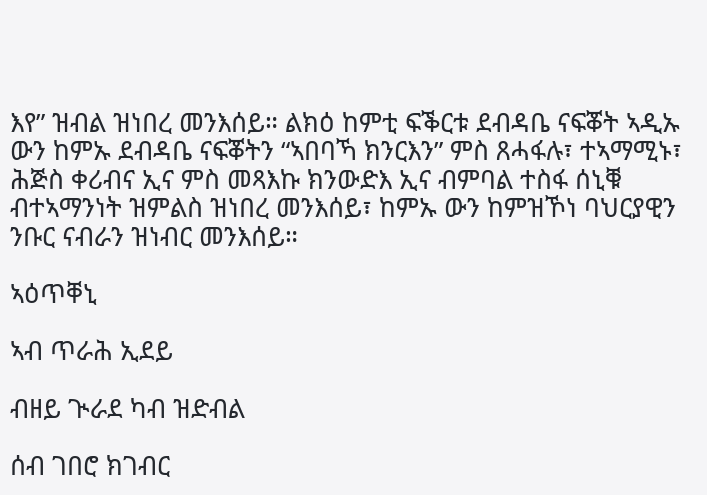እየ” ዝብል ዝነበረ መንእሰይ። ልክዕ ከምቲ ፍቕርቱ ደብዳቤ ናፍቖት ኣዲኡ ውን ከምኡ ደብዳቤ ናፍቖትን “ኣበባኻ ክንርእን” ምስ ጸሓፋሉ፣ ተኣማሚኑ፣ ሕጅስ ቀሪብና ኢና ምስ መጻእኩ ክንውድእ ኢና ብምባል ተስፋ ሰኒቑ ብተኣማንነት ዝምልስ ዝነበረ መንእሰይ፣ ከምኡ ውን ከምዝኾነ ባህርያዊን ንቡር ናብራን ዝነብር መንእሰይ።

ኣዕጥቐኒ

ኣብ ጥራሕ ኢደይ

ብዘይ ጒራደ ካብ ዝድብል

ሰብ ገበሮ ክገብር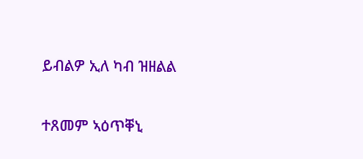ይብልዎ ኢለ ካብ ዝዘልል

ተጸመም ኣዕጥቐኒ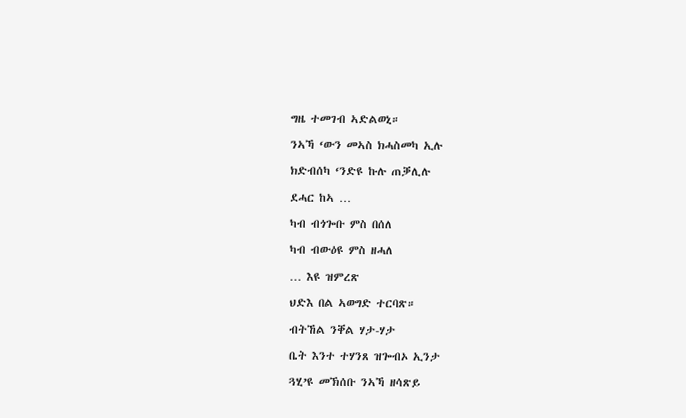ግዜ ተመገብ ኣድልወኒ።

ንኣኻ ‘ውን መኣስ ክሓስመካ ኢሉ

ክድብሰካ ‘ንድዩ ኩሉ ጠቓሊሉ

ደሓር ከኣ …

ካብ ብጎጐቡ ምስ በሰለ

ካብ ብውዕዩ ምስ ዘሓለ

… እዩ ዝምረጽ

ህድእ በል ኣወግድ ተርባጽ።

ብትኸል ንቐል ሃታ-ሃታ

ቤት እንተ ተሃንጸ ዝጐብኦ ኢንታ

ጓሂ’ዩ መኽሰቡ ንኣኻ ዘሳጽይ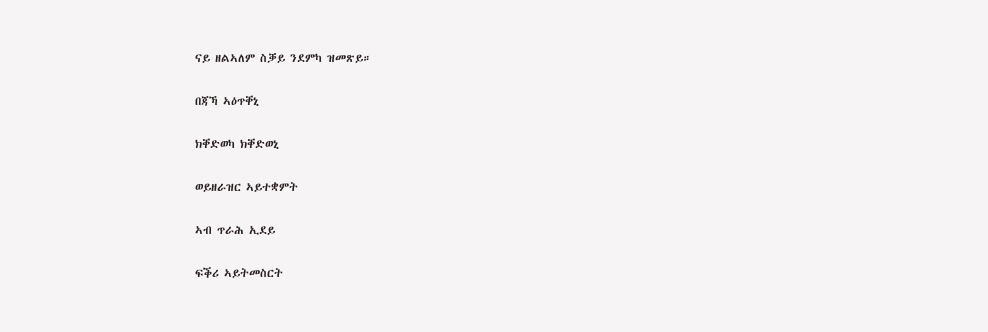ናይ ዘልኣለም ስቓይ ንደምካ ዝመጽይ።

በጃኻ ኣዕጥቐኒ

ክቐድወካ ክቐድወኒ

ወይዘራዝር ኣይተቋምት

ኣብ ጥራሕ ኢደይ

ፍቕሪ ኣይትመስርት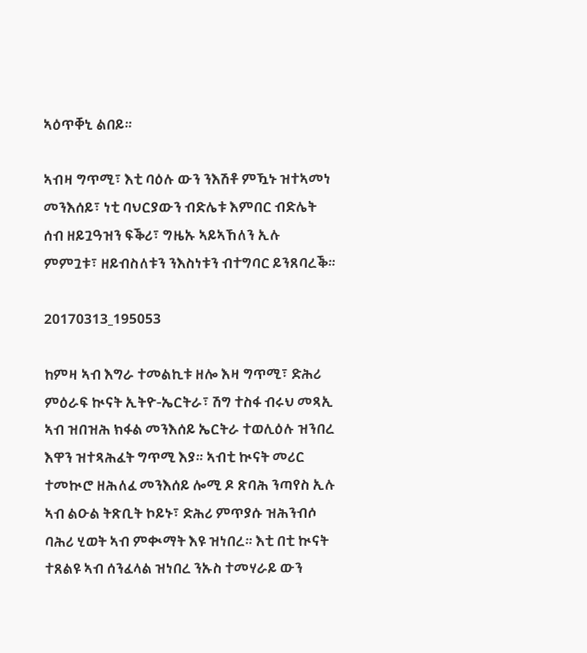ኣዕጥቐኒ ልበይ።

ኣብዛ ግጥሚ፣ እቲ ባዕሉ ውን ንእሽቶ ምዃኑ ዝተኣመነ መንእሰይ፣ ነቲ ባህርያውን ብድሌቱ እምበር ብድሌት ሰብ ዘይጓዓዝን ፍቕሪ፣ ግዜኡ ኣይኣኸለን ኢሉ ምምጓቱ፣ ዘይብስለቱን ንእስነቱን ብተግባር ይንጸባረቕ።

20170313_195053

ከምዛ ኣብ እግራ ተመልኪቱ ዘሎ እዛ ግጥሚ፣ ድሕሪ ምዕራፍ ኲናት ኢትዮ-ኤርትራ፣ ሽግ ተስፋ ብሩህ መጻኢ ኣብ ዝበዝሕ ክፋል መንእሰይ ኤርትራ ተወሊዕሉ ዝንበረ እዋን ዝተጻሕፈት ግጥሚ እያ። ኣብቲ ኲናት መሪር ተመኲሮ ዘሕለፈ መንእሰይ ሎሚ ዶ ጽባሕ ንጣየስ ኢሉ ኣብ ልዑል ትጽቢት ኮይኑ፣ ድሕሪ ምጥያሱ ዝሕንብሶ ባሕሪ ሂወት ኣብ ምቊማት እዩ ዝነበረ። እቲ በቲ ኲናት ተጸልዩ ኣብ ሰንፈላል ዝነበረ ንኡስ ተመሃራይ ውን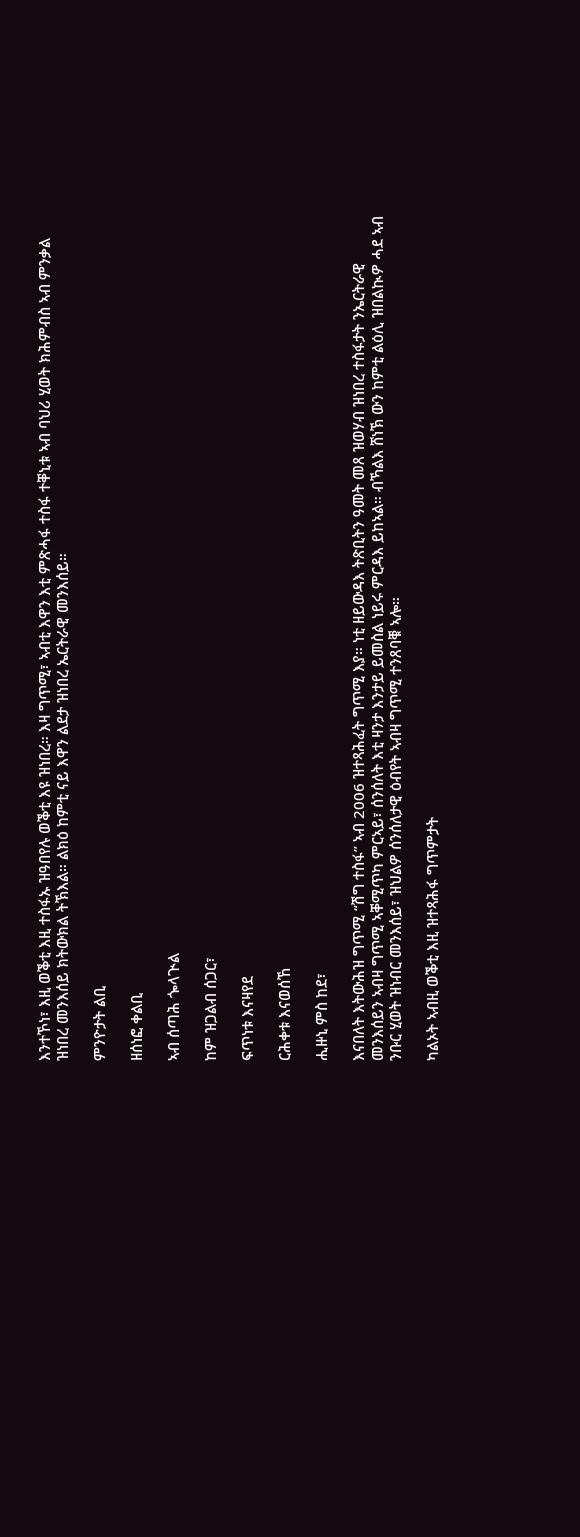እንተኾነ፣ እዚ ወቕቲ እዚ ተስፋኡ ዝዓበየሉ ወቕቲ እዩ ዝነበረ። እዛ ግጥሚ፣ ኣብቲ እዋን እቲ ምጽሓፋ ተስፋ ተቐኒቱ ኣብ ባህሪ ሂወት ክሕምብስ ኣብ ምንቃል ዝነበረ መንእሰይ ክትውክል ትኽእል። ልክዕ ከምቲ ናይ እዋን ልደታ ዝነበረ ኤርትራዊ መንእሰይ።

ምንዮታት ልቢ

ዘሰነፎ ቀልቢ

ኣብ ሰጣሕ ጐላጒል

ከም ዝጋልብ ሰጋር፣

ፍጥነቱ እናዛየደ

ርሕቀቱ እናወሰኸ

ሒዙኒ ምስ ከደ፣

እናበለት እትውሕዝ ግጥሚ “ሽግ ተስፋ” ኣብ 2006 ዝተጻሕፈት ግጥሚ እያ። ነቲ ዘይውዳእ ትጽቢትን ዓመት መጸ ዝወሃብ ዝነበረ ተስፋታት ንኤርትራዊ መንእሰይን ኣብዛ ግጥሚ ኣቐሚጥካ ምርኣይ፣ ሰንሰለት እቲ ዛንታ እንታይ ይመስል ነይሩ ምርዳእ ይከኣል። ብኻልእ ሸነኽ ውን ከምቲ ልዕሊ ዝበልኲዎ ሓደ ኣብ ንቡር ሂወት ዝነብር መንእሰይ፣ ዝህልዎ ሰንሰለታዊ ዕብየት ኣብዛ ግጥሚ ተንጸባቑ ኣሎ።

ካልኦት ኣብዚ ወቕቲ እዚ ዝተጻሕፋ ግጥምታት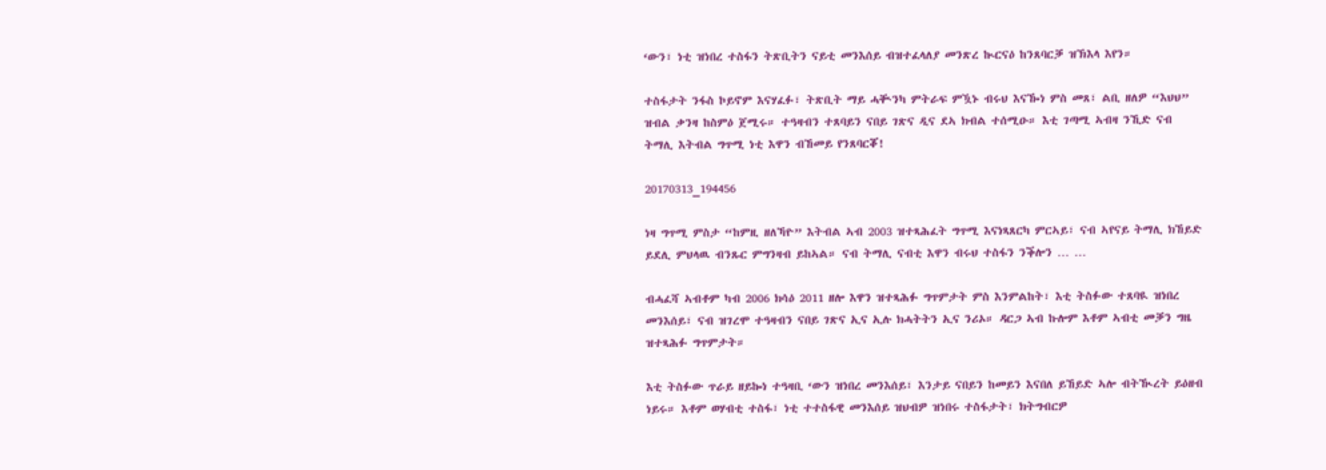‘ውን፣ ነቲ ዝነበረ ተስፋን ትጽቢትን ናይቲ መንእሰይ ብዝተፈላለያ መንጽረ ኲርናዕ ከንጸባርቓ ዝኽእላ እየን።

ተስፋታት ንፋስ ኮይኖም እናሃፈፉ፣ ትጽቢት ማይ ሓቚንካ ምትራፍ ምዃኑ ብሩህ እናዀነ ምስ መጸ፣ ልቢ ዘለዎ “እህህ” ዝብል ቃንዛ ከስምዕ ጀሚሩ። ተዓዛብን ተጸባይን ናበይ ገጽና ዲና ደኣ ክብል ተሰሚዑ። እቲ ገጣሚ ኣብዛ ንኺድ ናብ ትማሊ እትብል ግጥሚ ነቲ እዋን ብኸመይ የንጸባርቖ!

20170313_194456

ነዛ ግጥሚ ምስታ “ከምዚ ዘለኻዮ” እትብል ኣብ 2003 ዝተጻሕፈት ግጥሚ እናነጻጸርካ ምርኣይ፣ ናብ ኣየናይ ትማሊ ክኸይድ ይደሊ ምህላዉ ብንጹር ምግንዛብ ይከኣል። ናብ ትማሊ ናብቲ እዋን ብሩህ ተስፋን ንቕሎን … …

ብሓፈሻ ኣብቶም ካብ 2006 ክሳዕ 2011 ዘሎ እዋን ዝተጻሕፉ ግጥምታት ምስ እንምልከት፣ እቲ ትስፉው ተጸባዪ ዝነበረ መንእሰይ፣ ናብ ዝገረሞ ተዓዛብን ናበይ ገጽና ኢና ኢሉ ክሓትትን ኢና ንሪኦ። ዳርጋ ኣብ ኩሎም እቶም ኣብቲ መቓን ግዜ ዝተጻሕፉ ግጥምታት።

እቲ ትስፉው ጥራይ ዘይኰነ ተዓዛቢ ‘ውን ዝነበረ መንእሰይ፣ እንታይ ናበይን ከመይን እናበለ ይኸይድ ኣሎ ብትዂረት ይዕዘብ ነይሩ። እቶም ወሃብቲ ተስፋ፣ ነቲ ተተስፋዊ መንእሰይ ዝህብዎ ዝነበሩ ተስፋታት፣ ክትግብርዎ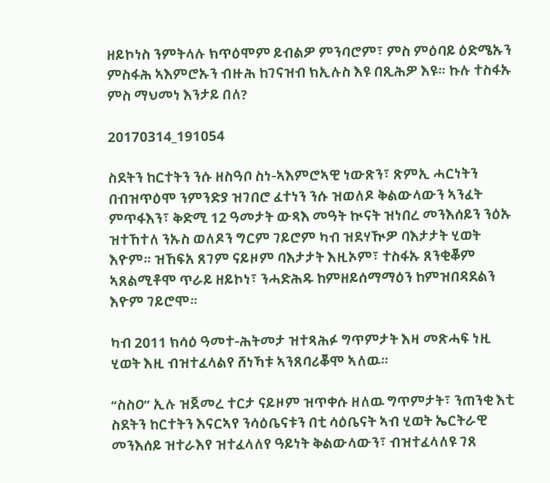ዘይኮነስ ንምትላሉ ክጥዕሞም ይብልዎ ምንባሮም፣ ምስ ምዕባይ ዕድሜኡን ምስፋሕ ኣእምሮኡን ብዙሕ ከገናዝብ ክኢሉስ እዩ በጺሕዎ እዩ። ኩሉ ተስፋኡ ምስ ማህመነ እንታይ በለ?

20170314_191054

ስደትን ከርተትን ንሱ ዘስዓቦ ስነ-ኣእምሮኣዊ ነውጽን፣ ጽምኢ ሓርነትን በብዝጥዕሞ ንምንድያ ዝገበሮ ፈተነን ንሱ ዝወለዶ ቅልውላውን ኣንፈት ምጥፋእን፣ ቅድሚ 12 ዓመታት ውጻእ መዓት ኲናት ዝነበረ መንእሰይን ንዕኡ ዝተኸተለ ንኡስ ወለዶን ግርም ገይሮም ካብ ዝደሃዂዎ ባእታታት ሂወት እዮም። ዝኸፍአ ጸገም ናይዞም ባእታታት እዚኦም፣ ተስፋኡ ጸንቂቖም ኣጸልሚቶሞ ጥራይ ዘይኮነ፣ ንሓድሕዱ ከምዘይሰማማዕን ከምዝበዳደልን እዮም ገይሮሞ።

ካብ 2011 ክሳዕ ዓመተ-ሕትመታ ዝተጻሕፉ ግጥምታት እዛ መጽሓፍ ነዚ ሂወት እዚ ብዝተፈላልየ ሸነኻቱ ኣንጸባሪቖሞ ኣለዉ።

“ስስዐ” ኢሉ ዝጀመረ ተርታ ናይዞም ዝጥቀሱ ዘለዉ ግጥምታት፣ ንጠንቂ እቲ ስደትን ከርተትን እናርኣየ ንሳዕቤናቱን በቲ ሳዕቤናት ኣብ ሂወት ኤርትራዊ መንእሰይ ዝተራእየ ዝተፈላለየ ዓይነት ቅልውላውን፣ ብዝተፈላለዩ ገጸ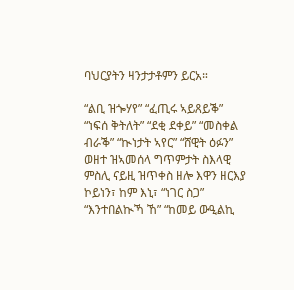ባህርያትን ዛንታታቶምን ይርአ።

“ልቢ ዝጐሃየ” “ፈጢሩ ኣይጸይቕ” “ነፍሰ ቅትለት” “ደቂ ደቀይ” “መስቀል ብራቕ” “ኲነታት ኣየር” “ሸዊት ዕፉን” ወዘተ ዝኣመሰላ ግጥምታት ስእላዊ ምስሊ ናይዚ ዝጥቀስ ዘሎ እዋን ዘርእያ ኮይነን፣ ከም እኒ፣ “ነገር ስጋ” “እንተበልኲኻ ኸ” “ከመይ ውዒልኪ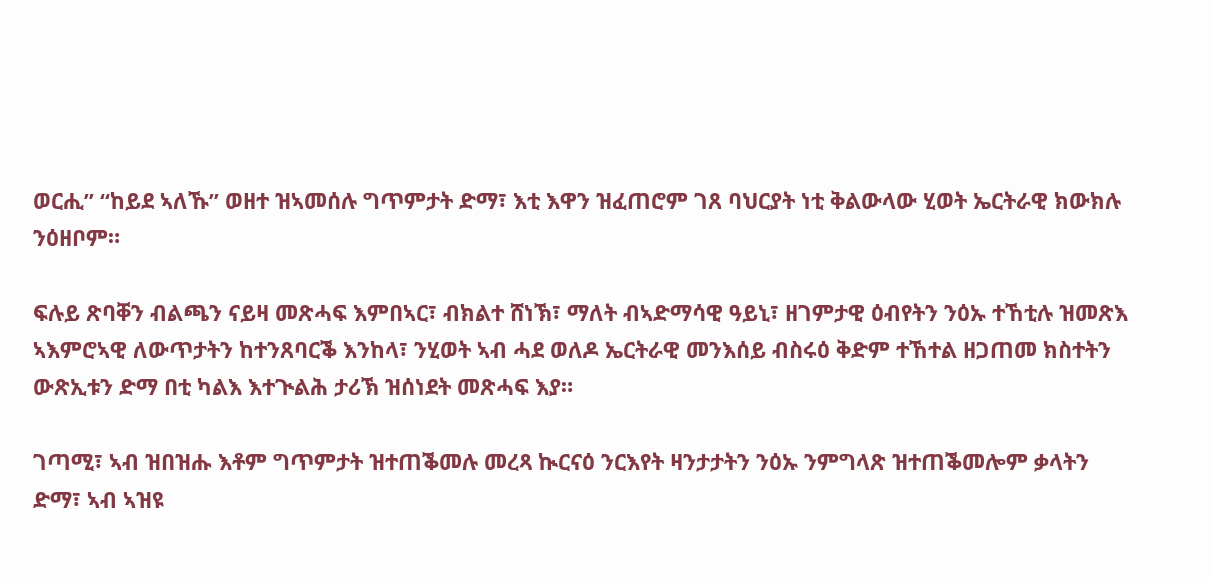ወርሒ” “ከይደ ኣለኹ” ወዘተ ዝኣመሰሉ ግጥምታት ድማ፣ እቲ እዋን ዝፈጠሮም ገጸ ባህርያት ነቲ ቅልውላው ሂወት ኤርትራዊ ክውክሉ ንዕዘቦም።

ፍሉይ ጽባቐን ብልጫን ናይዛ መጽሓፍ እምበኣር፣ ብክልተ ሸነኽ፣ ማለት ብኣድማሳዊ ዓይኒ፣ ዘገምታዊ ዕብየትን ንዕኡ ተኸቲሉ ዝመጽእ ኣእምሮኣዊ ለውጥታትን ከተንጸባርቕ እንከላ፣ ንሂወት ኣብ ሓደ ወለዶ ኤርትራዊ መንእሰይ ብስሩዕ ቅድም ተኸተል ዘጋጠመ ክስተትን ውጽኢቱን ድማ በቲ ካልእ እተጒልሕ ታሪኽ ዝሰነደት መጽሓፍ እያ።

ገጣሚ፣ ኣብ ዝበዝሑ እቶም ግጥምታት ዝተጠቕመሉ መረጻ ኲርናዕ ንርእየት ዛንታታትን ንዕኡ ንምግላጽ ዝተጠቕመሎም ቃላትን ድማ፣ ኣብ ኣዝዩ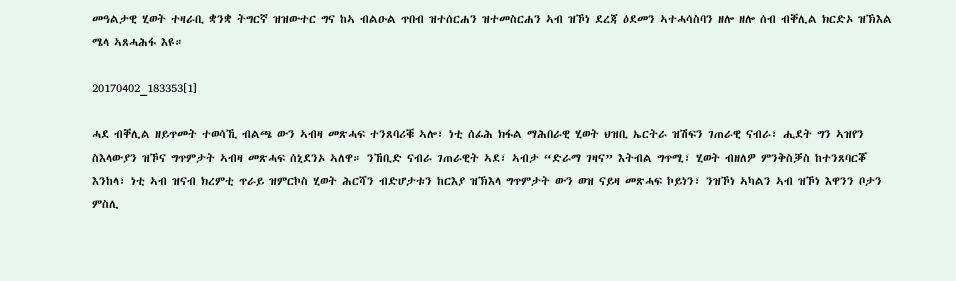መዓልታዊ ሂወት ተዛራቢ ቋንቋ ትግርኛ ዝዝውተር ግና ከኣ ብልዑል ጥበብ ዝተሰርሐን ዝተመስርሐን ኣብ ዝኾነ ደረጃ ዕደመን ኣተሓሳስባን ዘሎ ዘሎ ሰብ ብቐሊል ክርድኦ ዝኽእል ሜላ ኣጸሓሕፋ እዩ።

20170402_183353[1]

ሓደ ብቐሊል ዘይጥመት ተወሳኺ ብልጫ ውን ኣብዛ መጽሓፍ ተንጸባሪቑ ኣሎ፣ ነቲ ሰፊሕ ክፋል ማሕበራዊ ሂወት ህዝቢ ኤርትራ ዝሽፍን ገጠራዊ ናብራ፣ ሒደት ግን ኣዝየን ስእላውያን ዝኾና ግጥምታት ኣብዛ መጽሓፍ ሰኒደንኦ ኣለዋ። ንኸቢድ ናብራ ገጠራዊት ኣደ፣ ኣብታ “ድራማ ገዛና” እትብል ግጥሚ፣ ሂወት ብዘለዎ ምንቅስቓስ ከተንጸባርቖ እንከላ፣ ነቲ ኣብ ዝናብ ክረምቲ ጥራይ ዝምርኮስ ሂወት ሕርሻን ብድሆታቱን ከርእያ ዝኽእላ ግጥምታት ውን ወዝ ናይዛ መጽሓፍ ኮይነን፣ ንዝኾነ ኣካልን ኣብ ዝኾነ እዋንን ቦታን ምስሊ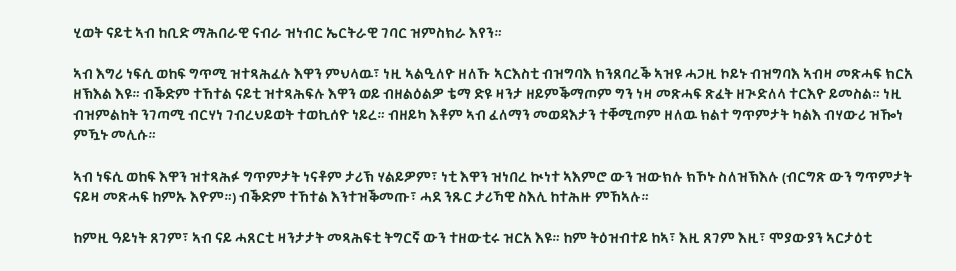ሂወት ናይቲ ኣብ ከቢድ ማሕበራዊ ናብራ ዝነብር ኤርትራዊ ገባር ዝምስክራ እየን።

ኣብ እግሪ ነፍሲ ወከፍ ግጥሚ ዝተጻሕፈሉ እዋን ምህላዉ፣ ነዚ ኣልዒለዮ ዘለኹ ኣርእስቲ ብዝግባእ ክንጸባረቕ ኣዝዩ ሓጋዚ ኮይኑ ብዝግባእ ኣብዛ መጽሓፍ ክርአ ዘኽእል እዩ። ብቕድም ተኸተል ናይቲ ዝተጻሕፍሉ እዋን ወይ ብዘልዕልዎ ቴማ ድዩ ዛንታ ዘይምቕማጦም ግን ነዛ መጽሓፍ ጽፈት ዘጒድለላ ተርእዮ ይመስል። ነዚ ብዝምልከት ንገጣሚ ብርሃነ ገብረህይወት ተወኪሰዮ ነይረ። ብዘይካ እቶም ኣብ ፈለማን መወዳእታን ተቐሚጦም ዘለዉ ክልተ ግጥምታት ካልእ ብሃውሪ ዝዀነ ምዃኑ መሊሱ።

ኣብ ነፍሲ ወከፍ እዋን ዝተጻሕፉ ግጥምታት ነናቶም ታሪኽ ሃልይዎም፣ ነቲ እዋን ዝነበረ ኲነተ ኣእምሮ ውን ዝውክሉ ክኾኑ ስለዝኽእሉ (ብርግጽ ውን ግጥምታት ናይዛ መጽሓፍ ከምኡ እዮም።) ብቕድም ተኸተል እንተዝቕመጡ፣ ሓደ ንጹር ታሪኻዊ ስእሊ ከተሕዙ ምኸኣሉ።

ከምዚ ዓይነት ጸገም፣ ኣብ ናይ ሓጸርቲ ዛንታታት መጻሕፍቲ ትግርኛ ውን ተዘውቲሩ ዝርአ እዩ። ከም ትዕዝብተይ ከኣ፣ እዚ ጸገም እዚ፣ ሞያውያን ኣርታዕቲ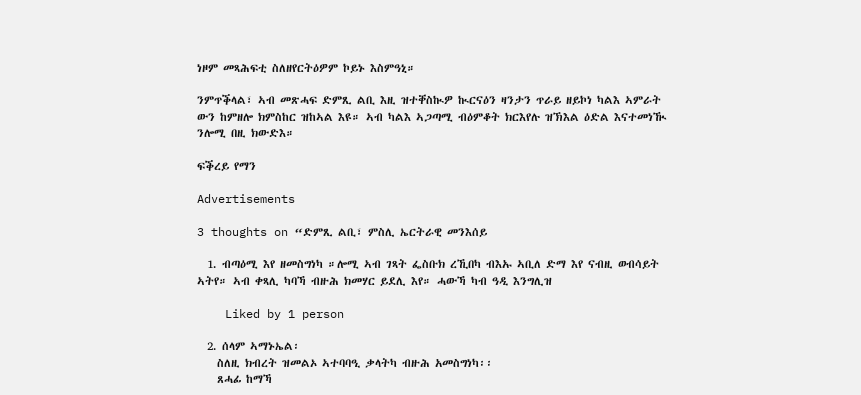ነዞም መጻሕፍቲ ስለዘየርትዕዎም ኮይኑ እስምዓኒ።

ንምጥቕላል፣ ኣብ መጽሓፍ ድምጺ ልቢ እዚ ዝተቐስኲዎ ኲርናዕን ዛንታን ጥራይ ዘይኮነ ካልእ ኣምራት ውን ከምዘሎ ክምስከር ዝከኣል እዩ። ኣብ ካልእ ኣጋጣሚ ብዕምቆት ክርእየሉ ዝኽእል ዕድል እናተመነዂ ንሎሚ በዚ ክውድእ።

ፍቕረይ የማን

Advertisements

3 thoughts on “ድምጺ ልቢ፣ ምስሊ ኤርትራዊ መንእሰይ

  1. ብጣዕሚ እየ ዘመስግነካ ።ሎሚ ኣብ ገጻት ፌስቡክ ረኺበካ ብእኡ ኣቢለ ድማ እየ ናብዚ ወብሳይት ኣትየ። ኣብ ቀጻሊ ካባኻ ብዙሕ ክመሃር ይደሊ እየ። ሓውኻ ካብ ዓዲ እንግሊዝ

    Liked by 1 person

  2. ሰላም ኣማኑኤል፡
    ስለዚ ክብረት ዝመልኦ ኣተባባዒ ቃላትካ ብዙሕ አመስግነካ፡፡
    ጸሓፊ ከማኻ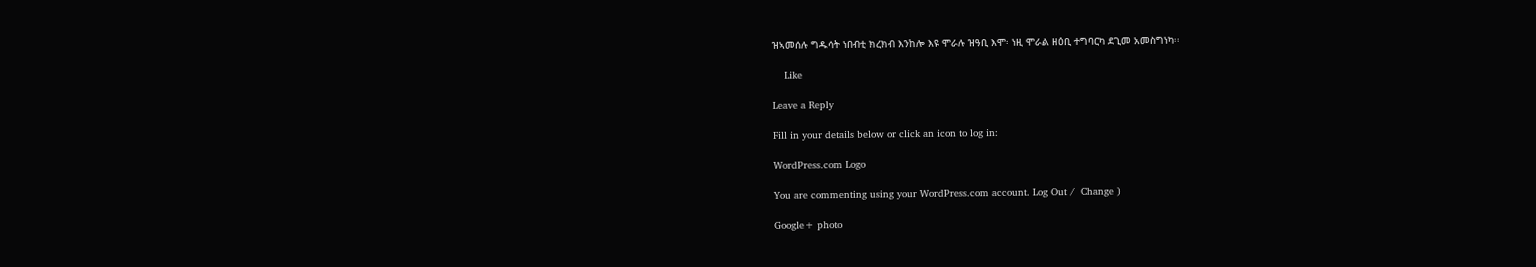ዝኣመሰሉ ግዱሳት ነበብቲ ክረክብ እንከሎ እዩ ሞራሉ ዝዓቢ እሞ፡ ነዚ ሞራል ዘዕቢ ተግባርካ ደጊመ አመስግነካ፡፡

    Like

Leave a Reply

Fill in your details below or click an icon to log in:

WordPress.com Logo

You are commenting using your WordPress.com account. Log Out /  Change )

Google+ photo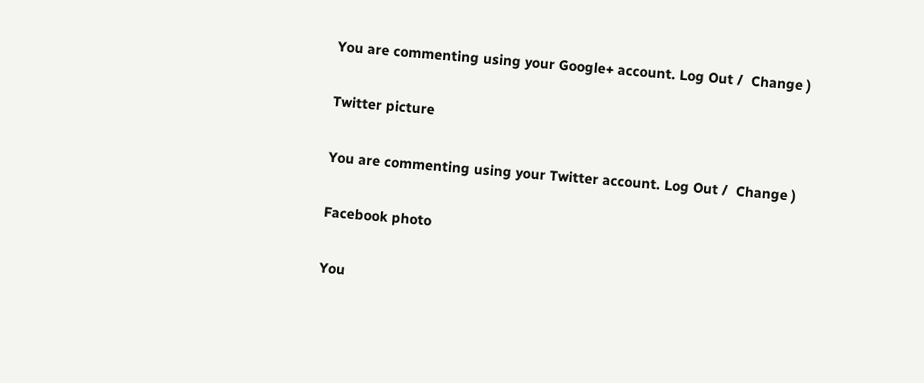You are commenting using your Google+ account. Log Out /  Change )

Twitter picture

You are commenting using your Twitter account. Log Out /  Change )

Facebook photo

You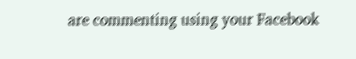are commenting using your Facebook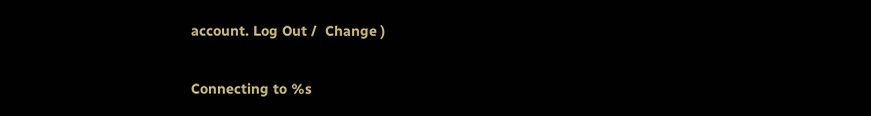account. Log Out /  Change )

Connecting to %s